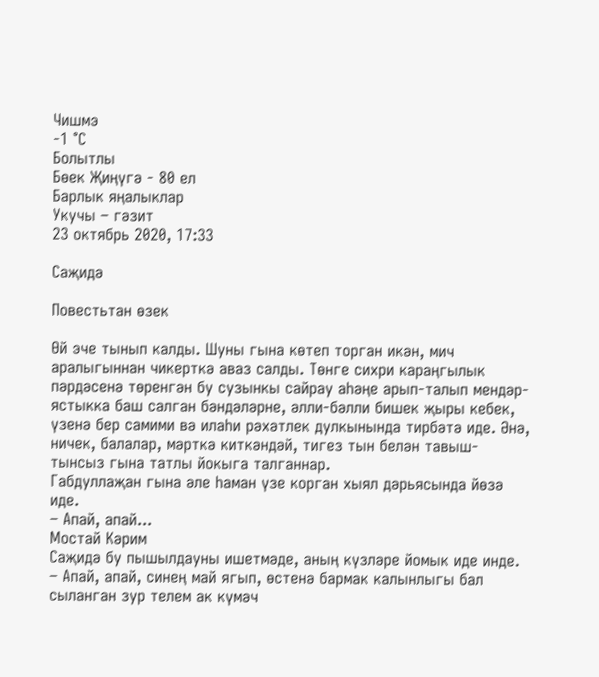Чишмэ
-1 °С
Болытлы
Бөек Җиңүгә - 80 ел
Барлык яңалыклар
Укучы – гәзит
23 октябрь 2020, 17:33

Саҗидә

Повестьтан өзек

Өй эче тынып калды. Шуны гына көтеп торган икән, мич аралыгыннан чикерткә аваз салды. Төнге сихри караңгылык пәрдәсенә төренгән бу сузынкы сайрау аһәңе арып-талып мендәр-ястыкка баш салган бәндәләрне, әлли-бәлли бишек җыры кебек, үзенә бер самими вә илаһи рәхәтлек дулкынында тирбәтә иде. Әнә, ничек, балалар, мәрткә киткәндәй, тигез тын белән тавыш-тынсыз гына татлы йокыга талганнар.
Габдуллаҗан гына әле һаман үзе корган хыял дәрьясында йөзә иде.
– Апай, апай...
Мостай Кәрим
Саҗидә бу пышылдауны ишетмәде, аның күзләре йомык иде инде.
– Апай, апай, синең май ягып, өстенә бармак калынлыгы бал сыланган зур телем ак күмәч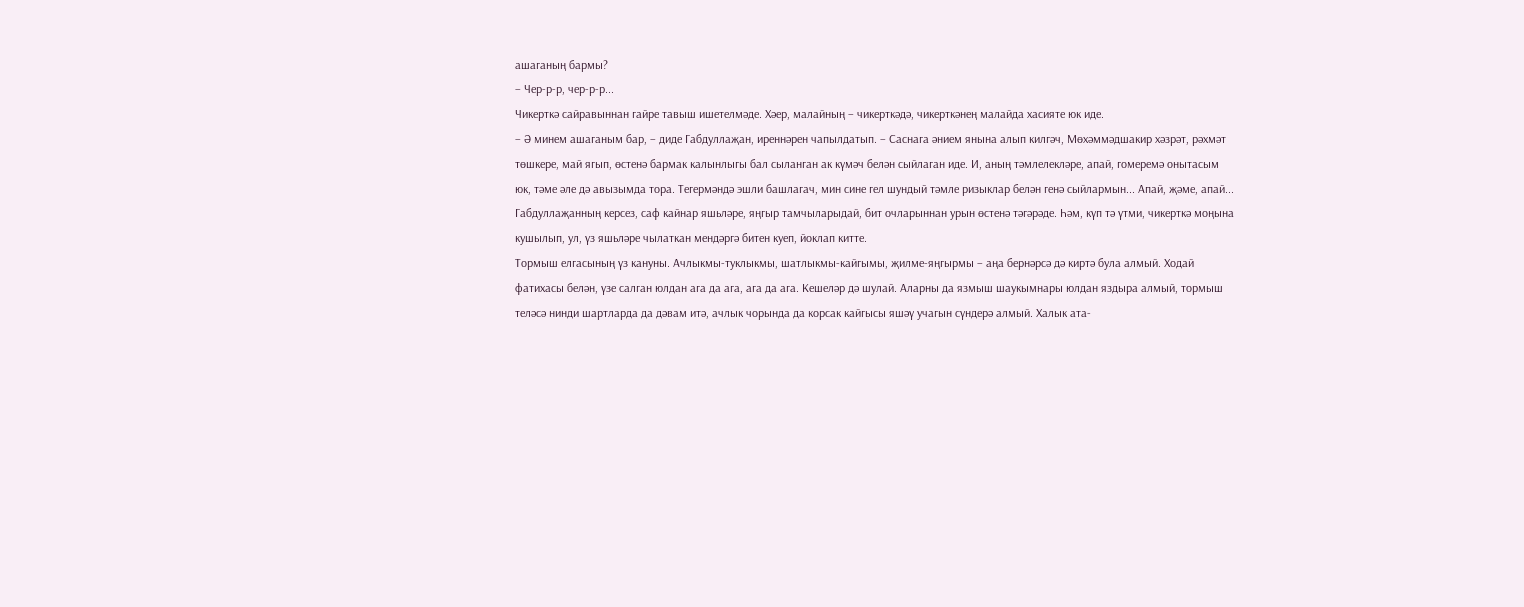ашаганың бармы?
– Чер-р-р, чер-р-р...
Чикерткә сайравыннан гайре тавыш ишетелмәде. Хәер, малайның – чикерткәдә, чикерткәнең малайда хасияте юк иде.
– Ә минем ашаганым бар, – диде Габдуллаҗан, иреннәрен чапылдатып. – Саснага әнием янына алып килгәч, Мөхәммәдшакир хәзрәт, рәхмәт төшкере, май ягып, өстенә бармак калынлыгы бал сыланган ак күмәч белән сыйлаган иде. И, аның тәмлелекләре, апай, гомеремә онытасым юк, тәме әле дә авызымда тора. Тегермәндә эшли башлагач, мин сине гел шундый тәмле ризыклар белән генә сыйлармын... Апай, җәме, апай...
Габдуллаҗанның керсез, саф кайнар яшьләре, яңгыр тамчыларыдай, бит очларыннан урын өстенә тәгәрәде. Һәм, күп тә үтми, чикерткә моңына кушылып, ул, үз яшьләре чылаткан мендәргә битен куеп, йоклап китте.
Тормыш елгасының үз кануны. Ачлыкмы-туклыкмы, шатлыкмы-кайгымы, җилме-яңгырмы – аңа бернәрсә дә киртә була алмый. Ходай фатихасы белән, үзе салган юлдан ага да ага, ага да ага. Кешеләр дә шулай. Аларны да язмыш шаукымнары юлдан яздыра алмый, тормыш теләсә нинди шартларда да дәвам итә, ачлык чорында да корсак кайгысы яшәү учагын сүндерә алмый. Халык ата-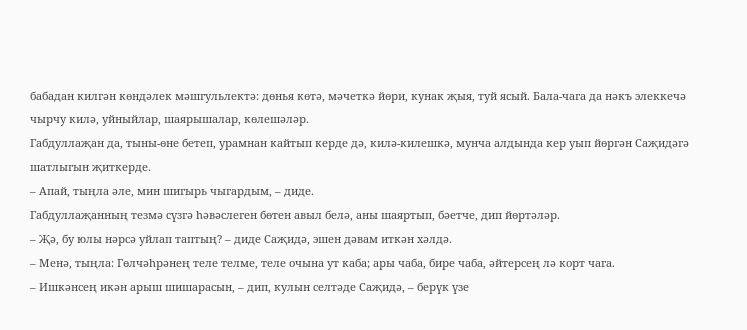бабадан килгән көндәлек мәшгульлектә: дөнья көтә, мәчеткә йөри, кунак җыя, туй ясый. Бала-чага да нәкъ элеккечә чырчу килә, уйныйлар, шаярышалар, көлешәләр.
Габдуллаҗан да, тыны-өне бетеп, урамнан кайтып керде дә, килә-килешкә, мунча алдында кер уып йөргән Саҗидәгә шатлыгын җиткерде.
– Апай, тыңла әле, мин шигырь чыгардым, – диде.
Габдуллаҗанның тезмә сүзгә һәвәслеген бөтен авыл белә, аны шаяртып, бәетче, дип йөртәләр.
– Җә, бу юлы нәрсә уйлап таптың? – диде Саҗидә, эшен дәвам иткән хәлдә.
– Менә, тыңла: Гөлчәһрәнең теле телме, теле очына ут каба; ары чаба, бире чаба, әйтерсең лә корт чага.
– Ишкәнсең икән арыш шишарасын, – дип, кулын селтәде Саҗидә, – берүк үзе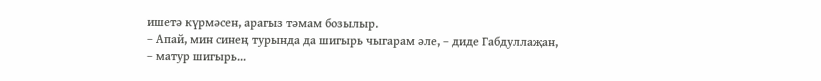ишетә күрмәсен, арагыз тәмам бозылыр.
– Апай, мин синең турында да шигырь чыгарам әле, – диде Габдуллаҗан, – матур шигырь...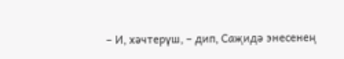– И, хәчтерүш, – дип, Саҗидә энесенең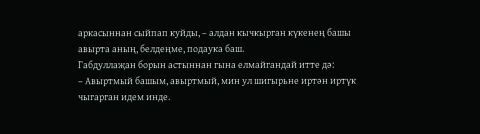аркасыннан сыйпап куйды, – алдан кычкырган күкенең башы авырта аның, белдеңме, подаука баш.
Габдуллаҗан борын астыннан гына елмайгандай итте дә:
– Авыртмый башым, авыртмый, мин ул шигырьне иртән иртүк чыгарган идем инде.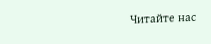Читайте нас